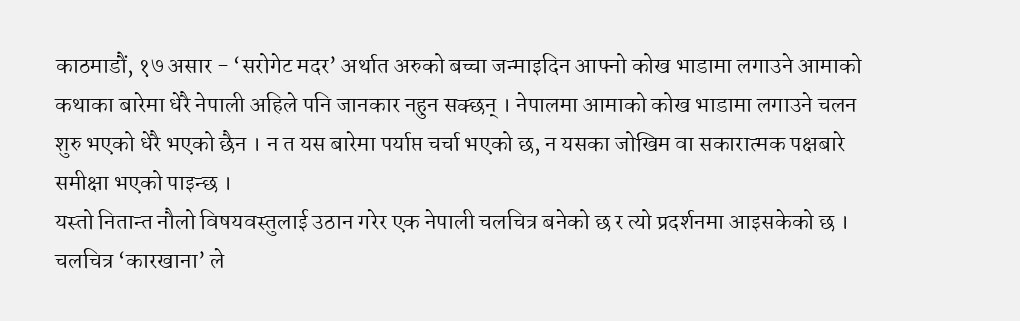काठमाडौं, १७ असार - ‘सरोगेट मदर’ अर्थात अरुको बच्चा जन्माइदिन आफ्नो कोख भाडामा लगाउने आमाको कथाका बारेमा धेरै नेपाली अहिले पनि जानकार नहुन सक्छन् । नेपालमा आमाको कोख भाडामा लगाउने चलन शुरु भएको धेरै भएको छैन । न त यस बारेमा पर्याप्त चर्चा भएको छ, न यसका जोखिम वा सकारात्मक पक्षबारे समीक्षा भएको पाइन्छ ।
यस्तो नितान्त नौलो विषयवस्तुलाई उठान गरेर एक नेपाली चलचित्र बनेको छ र त्यो प्रदर्शनमा आइसकेको छ ।
चलचित्र ‘कारखाना’ ले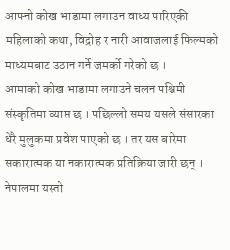आफ्नो कोख भाडामा लगाउन वाध्य पारिएकी महिलाको कथा, विद्रोह र नारी आवाजलाई फिल्मको माध्यमबाट उठान गर्ने जमर्को गरेको छ ।
आमाको कोख भाडामा लगाउने चलन पश्चिमी संस्कृतिमा व्याप्त छ । पछिल्लो समय यसले संसारका धेरै मुलुकमा प्रवेश पाएको छ । तर यस बारेमा सकारात्मक या नकारात्मक प्रतिक्रिया जारी छन् ।
नेपालमा यस्तो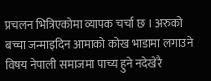प्रचलन भित्रिएकोमा व्यापक चर्चा छ । अरुको बच्चा जन्माइदिन आमाको कोख भाडामा लगाउने विषय नेपाली समाजमा पाच्य हुने नदेखेरै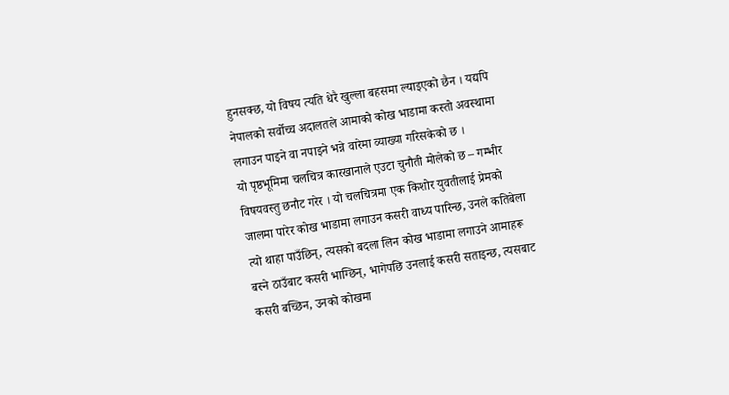हुनसक्छ, यो विषय त्यति धेरै खुल्ला बहसमा ल्याइएको छैन । यद्यपि नेपालको सर्वोच्च अदालतले आमाको कोख भाडामा कस्तो अवस्थामा लगाउन पाइने वा नपाइने भन्ने वारेमा व्याख्या गरिसकेको छ ।
यो पृष्ठभूमिमा चलचित्र कारखानाले एउटा चुनौती मोलेको छ – गम्भीर विषयवस्तु छनौट गरेर । यो चलचित्रमा एक किशोर युवतीलाई प्रेमको जालमा पारेर कोख भाडामा लगाउन कसरी वाध्य पारिन्छ, उनले कतिबेला त्यो थाहा पाउँछिन्, त्यसको बदला लिन कोख भाडामा लगाउने आमाहरू बस्ने ठाउँबाट कसरी भाग्छिन्, भागेपछि उनलाई कसरी सताइन्छ, त्यसबाट कसरी बच्छिन, उनको कोखमा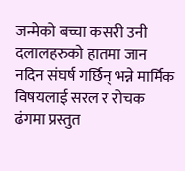जन्मेको बच्चा कसरी उनी दलालहरुको हातमा जान नदिन संघर्ष गर्छिन् भन्ने मार्मिक विषयलाई सरल र रोचक ढंगमा प्रस्तुत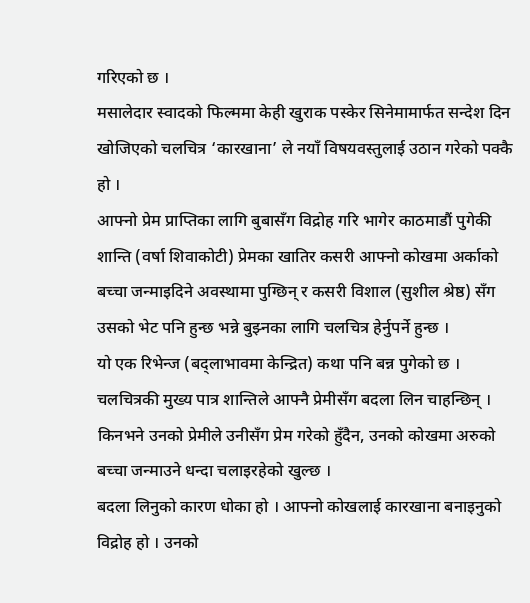गरिएको छ ।
मसालेदार स्वादको फिल्ममा केही खुराक पस्केर सिनेमामार्फत सन्देश दिन खोजिएको चलचित्र ‘कारखाना’ ले नयाँ विषयवस्तुलाई उठान गरेको पक्कै हो ।
आफ्नो प्रेम प्राप्तिका लागि बुबासँग विद्रोह गरि भागेर काठमाडौं पुगेकी शान्ति (वर्षा शिवाकोटी) प्रेमका खातिर कसरी आफ्नो कोखमा अर्काको बच्चा जन्माइदिने अवस्थामा पुग्छिन् र कसरी विशाल (सुशील श्रेष्ठ) सँग उसको भेट पनि हुन्छ भन्ने बुझ्नका लागि चलचित्र हेर्नुपर्ने हुन्छ ।
यो एक रिभेन्ज (बद्लाभावमा केन्द्रित) कथा पनि बन्न पुगेको छ । चलचित्रकी मुख्य पात्र शान्तिले आफ्नै प्रेमीसँग बदला लिन चाहन्छिन् । किनभने उनको प्रेमीले उनीसँग प्रेम गरेको हुँदैन, उनको कोखमा अरुको बच्चा जन्माउने धन्दा चलाइरहेको खुल्छ ।
बदला लिनुको कारण धोका हो । आफ्नो कोखलाई कारखाना बनाइनुको विद्रोह हो । उनको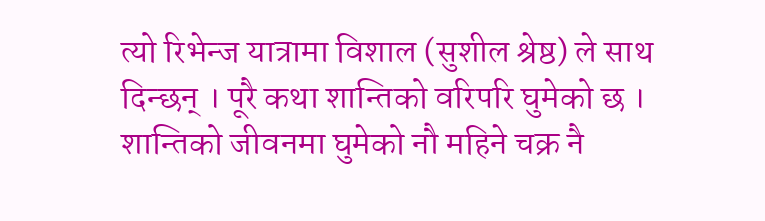त्यो रिभेन्ज यात्रामा विशाल (सुशील श्रेष्ठ) ले साथ दिन्छन् । पूरै कथा शान्तिको वरिपरि घुमेको छ । शान्तिको जीवनमा घुमेको नौ महिने चक्र नै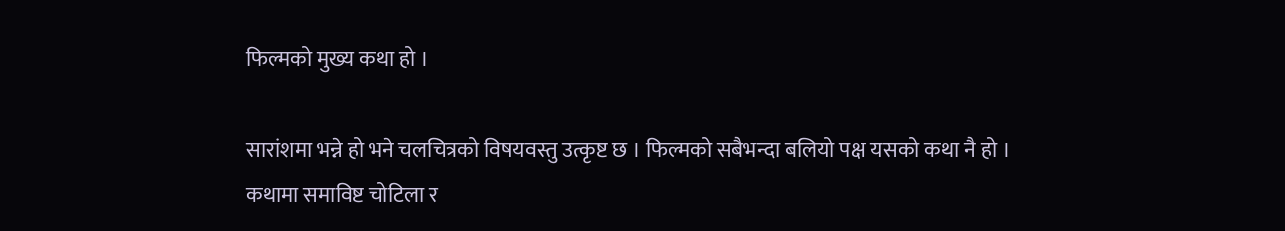फिल्मको मुख्य कथा हो ।

सारांशमा भन्ने हो भने चलचित्रको विषयवस्तु उत्कृष्ट छ । फिल्मको सबैभन्दा बलियो पक्ष यसको कथा नै हो ।
कथामा समाविष्ट चोटिला र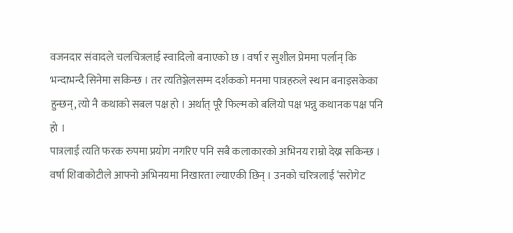वजनदार संवादले चलचित्रलाई स्वादिलो बनाएको छ । वर्षा र सुशील प्रेममा पर्लान् कि भन्दाभन्दै सिनेमा सकिन्छ । तर त्यतिञ्जेलसम्म दर्शकको मनमा पात्रहरुले स्थान बनाइसकेका हुन्छन्, त्यो नै कथाको सबल पक्ष हो । अर्थात् पूरै फिल्मको बलियो पक्ष भन्नु कथानक पक्ष पनि हो ।
पात्रलाई त्यति फरक रुपमा प्रयोग नगरिए पनि सबै कलाकारको अभिनय राम्रो देख्न सकिन्छ । वर्षा शिवाकोटीले आफ्नो अभिनयमा निखारता ल्याएकी छिन् । उनको चरित्रलाई ‘सरोगेट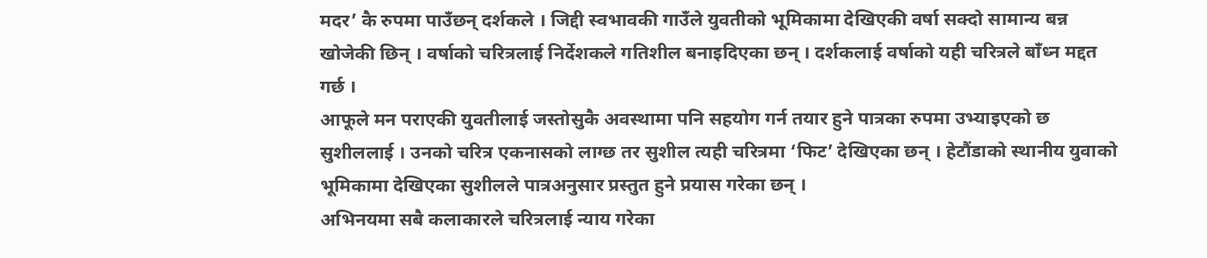मदर’ कै रुपमा पाउँछन् दर्शकले । जिद्दी स्वभावकी गाउँले युवतीको भूमिकामा देखिएकी वर्षा सक्दो सामान्य बन्न खोजेकी छिन् । वर्षाको चरित्रलाई निर्देशकले गतिशील बनाइदिएका छन् । दर्शकलाई वर्षाको यही चरित्रले बाँध्न मद्दत गर्छ ।
आफूले मन पराएकी युवतीलाई जस्तोसुकै अवस्थामा पनि सहयोग गर्न तयार हुने पात्रका रुपमा उभ्याइएको छ सुशीललाई । उनको चरित्र एकनासको लाग्छ तर सुशील त्यही चरित्रमा ‘फिट’ देखिएका छन् । हेटौंडाको स्थानीय युवाको भूमिकामा देखिएका सुशीलले पात्रअनुसार प्रस्तुत हुने प्रयास गरेका छन् ।
अभिनयमा सबै कलाकारले चरित्रलाई न्याय गरेका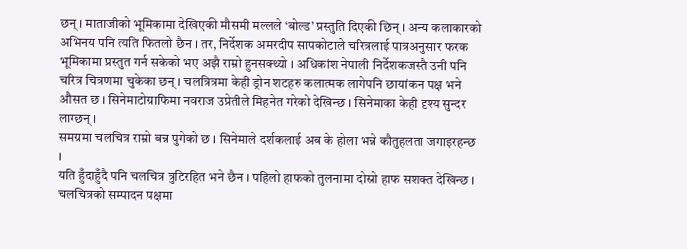छन् । माताजीको भूमिकामा देखिएकी मौसमी मल्लले ‘बोल्ड’ प्रस्तुति दिएकी छिन् । अन्य कलाकारको अभिनय पनि त्यति फितलो छैन । तर, निर्देशक अमरदीप सापकोटाले चरित्रलाई पात्रअनुसार फरक भूमिकामा प्रस्तुत गर्न सकेको भए अझै राम्रो हुनसक्थ्यो । अधिकांश नेपाली निर्देशकजस्तै उनी पनि चरित्र चित्रणमा चुकेका छन् । चलत्रित्रमा केही ड्रोन शटहरु कलात्मक लागेपनि छायांकन पक्ष भने औसत छ । सिनेमाटोग्राफिमा नवराज उप्रेतीले मिहनेत गरेको देखिन्छ । सिनेमाका केही दृश्य सुन्दर लाग्छन् ।
समग्रमा चलचित्र राम्रो बन्न पुगेको छ । सिनेमाले दर्शकलाई अब के होला भन्ने कौतुहलता जगाइरहन्छ ।
यति हुँदाहुँदै पनि चलचित्र त्रुटिरहित भने छैन । पहिलो हाफको तुलनामा दोस्रो हाफ सशक्त देखिन्छ । चलचित्रको सम्पादन पक्षमा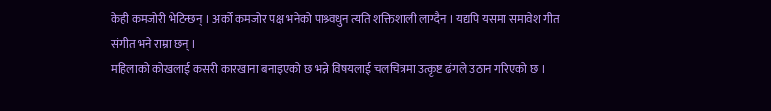केही कमजोरी भेटिन्छन् । अर्को कमजोर पक्ष भनेको पाश्र्वधुन त्यति शक्तिशाली लाग्दैन । यद्यपि यसमा समावेश गीत संगीत भने राम्रा छन् ।
महिलाको कोखलाई कसरी कारखाना बनाइएको छ भन्ने विषयलाई चलचित्रमा उत्कृष्ट ढंगले उठान गरिएको छ ।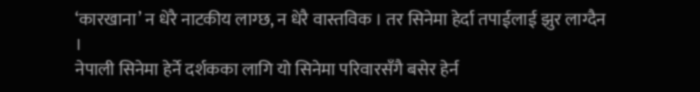‘कारखाना’ न धेरै नाटकीय लाग्छ, न धेरै वास्तविक । तर सिनेमा हेर्दा तपाईलाई झुर लाग्दैन ।
नेपाली सिनेमा हेर्ने दर्शकका लागि यो सिनेमा परिवारसँगै बसेर हेर्न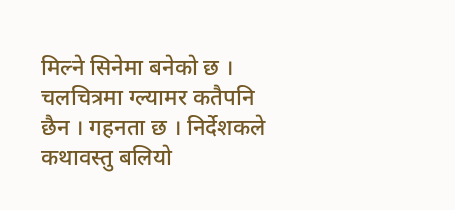मिल्ने सिनेमा बनेको छ । चलचित्रमा ग्ल्यामर कतैपनि छैन । गहनता छ । निर्देशकले कथावस्तु बलियो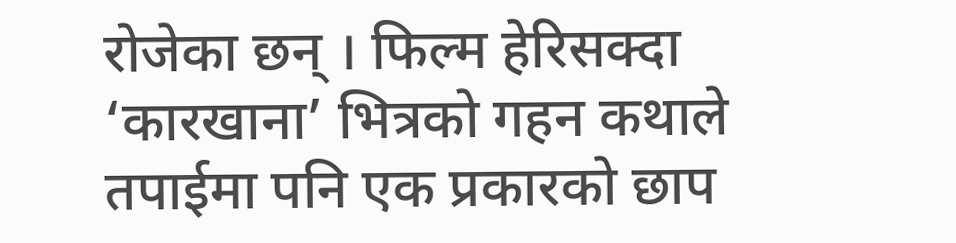रोजेका छन् । फिल्म हेरिसक्दा ‘कारखाना’ भित्रको गहन कथाले तपाईमा पनि एक प्रकारको छाप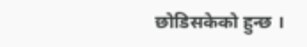छोडिसकेको हुन्छ ।